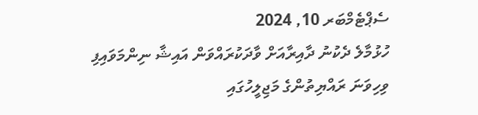ސެޕްޓެމްބަރ 10, 2024
ހުޅުމާލެ ދެކުނު ދާއިރާއަށް ވާދަކުރައްވަން އައިޝާ ނިންމަވައިފި
ވިހިވަނަ ރައްޔިތުންގެ މަޖިލީހުގައި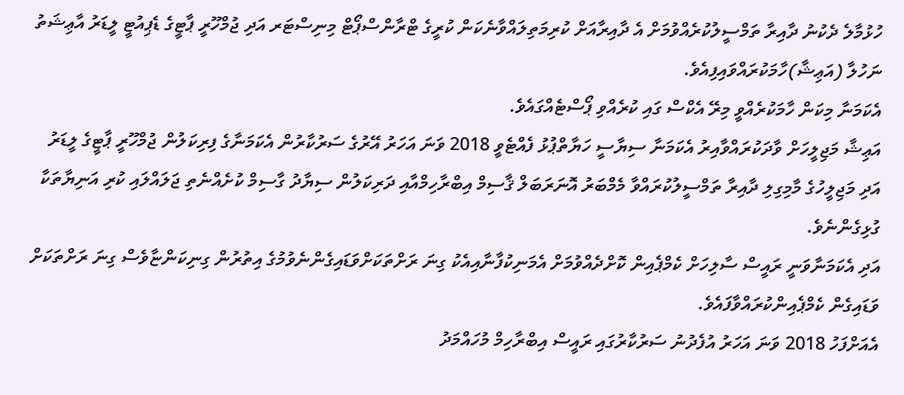ހުޅުމާލެ ދެކުނު ދާއިރާ ތަމްސީލުކުރެއްވުމަށް އެ ދާއިރާއަށް ކުރިމަތިލައްވާނެކަން ކުރީގެ ޓްރާންސްޕޯޓް މިނިސްޓަރ އަދި ޖުމްހޫރީ ޕާޓީގެ ޑެޕިއުޓީ ލީޑަރު އާޢިޝަތު ނަހުލާ (އަޢިޝާ)ހާމަކުރައްވައިފިއެވެ.
އެކަމަނާ މިކަން ހާމަކުރެއްވީ މިރޭ އެކްސް ގައި ކުރެއްވި ޕޯސްޓެއްގައެވެ.
އަޢިޝާ މަޖިލީހަށް ވާދަކުރައްވާއިރު އެކަމަނާ ސިޔާސީ ހަޔާތްޕުޅު ފެއްޓެވީ 2018 ވަނަ އަހަރު އޭރުގެ ސަރުކާރުން އެކަމަނާގެ ފިރިކަލުން ޖުމްހޫރީ ޕާޓީގެ ލީޑަރު އަދި މަޖިލީހުގެ މާމިގިލި ދާއިރާ ތަމްސީލުކުރައްވާ މެމްބަރު އޮނަރަބަލް ޤާސިމް އިބްރާހިމްއާއި ދަރިކަލުން ސިޔާދު ގާސިމް ކުށެއްނެތި ޖަލައްލައި ކުރި އަނިޔާތަކާ ގުޅިގެންނެވެ.
އަދި އެކަމަނާވަނީ ރައީސް ސާލިހަށް ކެމްޕެއިން ކޮށްދެއްވުމަށް އެމަނިކުފާނާއިއެކު ގިނަ ރަށްތަކަށްވަޑައިގެންނެވުމުގެ އިތުރުން ގިނިކަންޏާވެސް ގިނަ ރަށްތަކަށް ވަޑައިގެން ކެމްޕެއިންކުރައްވާފައެވެ.
އެއަށްފަހު 2018 ވަނަ އަހަރު އުފެދުނު ސަރުކާރުގައި ރައީސް އިބްރާހިމް މުހައްމަދު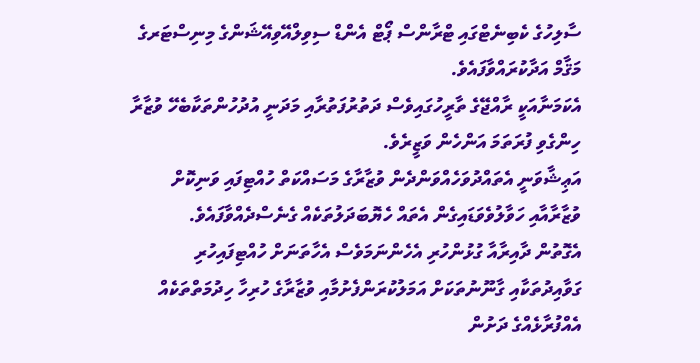ސާލިހުގެ ކެބިނެޓްގައި ޓްރާންސް ޕޯޓް އެންޑް ސިވިލްއޭވިއޭޝަންގެ މިނިސްޓަރގެ މަޤާމް އަދާކުރައްވާފައެވެ.
އެކަމަނާއަކީ ރާއްޖޭގެ ތާރީހުގައިވެސް ދަތުރުފަތުރާއި މަދަނީ އުދުހުންތަކާބެހޭ ވުޒާރާ ހިންގެވި ފުރަތަމަ އަންހެން ވަޒީރެވެ.
އަޢިޝާވަނީ އެތައްދުވަހެއްވަންދެން ވުޒާރާގެ މަސައްކަތް ހުއްޓިފައި ވަނިކޮށް ވުޒާރާއާއި ހަވާލުވެވަޑައިގެން އެތައް ހެޔޮބަދަލުތަކެއް ގެނެސްދެއްވާފައެވެ.
އެގޮތުން ދާއިރާއާ ގުޅުންހުރި އެހެންނަމަވެސް އެހާތަނަށް ހުއްޓިފައިހުރި ގަވާއިދުތަކާއި ގާނޫނުތަކަށް އަމަލުކުރަންފެށުމާއި ވުޒާރާގެ ހުރިހާ ހިދުމަތްތަކެއް އެއްފުރާޅެއްގެ ދަށުން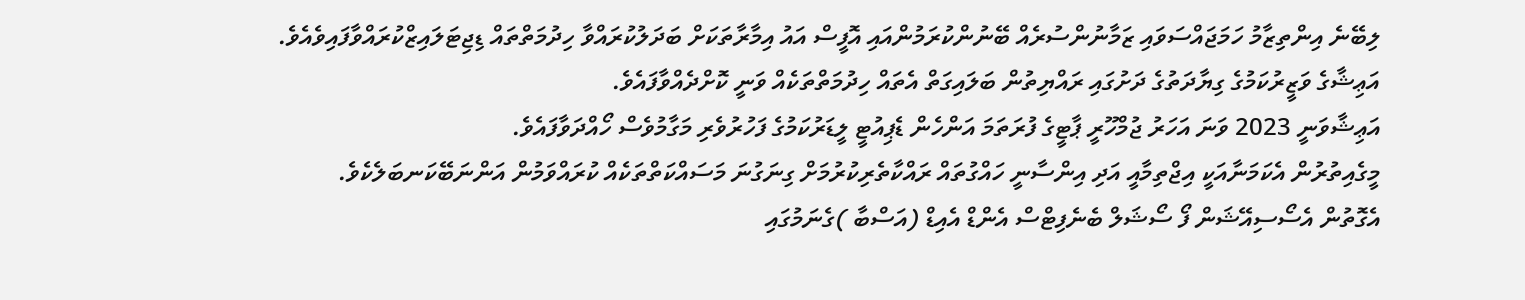ލިބޭނެ އިންތިޒާމު ހަމަޖައްސަވައި ޒަމާނުންސުރެއް ބޭނުންކުރަމުންއައި އޮފީސް އައު އިމާރާތަކަށް ބަދަލުކުރައްވާ ހިދުމަތްތައް ޑިޖިޓަލައިޒްކުރައްވާފައިވެއެވެ.
އަޢިޝާގެ ވަޒީރުކަމުގެ ގިޔާދަތުގެ ދަށުގައި ރައްޔިތުން ބަލައިގަތް އެތައް ހިދުމަތްތަކެއް ވަނީ ކޮށްދެއްވާފައެވެ.
އަޢިޝާވަނީ 2023 ވަނަ އަހަރު ޖުމްހޫރީ ޕާޓީގެ ފުރަތަމަ އަންހެން ޑެޕިއުޓީ ލީޑަރުކަމުގެ ފަހުރުވެރި މަގާމުވެސް ހޯއްދަވާފައެވެ.
މީގެއިތުރުން އެކަމަނާއަކީ އިޖްތިމާއީ އަދި އިންސާނީ ހައްގުތައް ރައްކާތެރިކުރުމަށް ގިނަގުނަ މަސައްކަތްތަކެއް ކުރައްވަމުން އަންނަބޭކަނބަލެކެވެ.
އެގޮތުން އެސޯސިއޭޝަން ފޯ ސޯޝަލް ބެނެފިޓްސް އެންޑް އެއިޑް (އަސްބާ )ގެނަމުގައި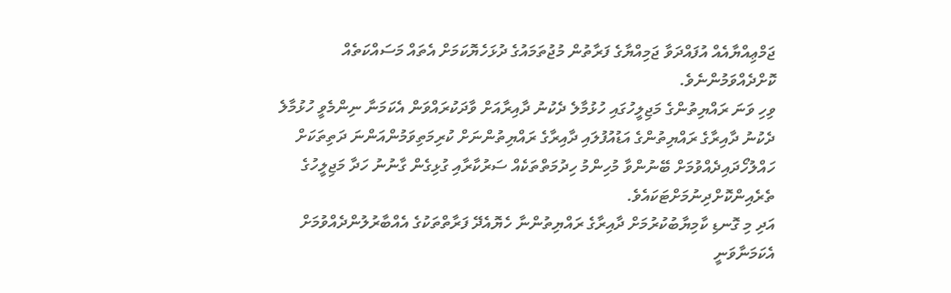ޖަމްޢިއްޔާއެއް އުފައްދަވާ ޖަމިއްޔާގެ ފަރާތުން މުޖުތަމައުގެ ދުޅަހެޔޮކަމަށް އެތައް މަސައްކަތެއް ކޮށްދެއްވަމުންނެވެ.
ވިހި ވަނަ ރައްޔިތުންގެ މަޖިލީހުގައި ހުޅުމާލެ ދެކުނު ދާއިރާއަށް ވާދަކުރައްވަން އެކަމަނާ ނިންމެވީ ހުޅުމާލެ ދެކުނު ދާއިރާގެ ރައްޔިތުންގެ އަޑުއުފުލައި ދާއިރާގެ ރައްޔިތުންނަށް ކުރިމަތިވަމުންއަންނަ ދަތިތަކަށް ހައްލުހޯދައިދެއްވުމަށް ބޭނުންވާ މުހިންމު ހިދުމަތްތަކެއް ސަރުކާރާއި ގުޅިގެން ގާނުނު ހަދާ މަޖިލީހުގެ ތެރެއިންކޮށްދިނުމަށްޓަކައެވެ.
އަދި މި ގޮނޑި ކާމިޔާބުކުރުމަށް ދާއިރާގެ ރައްޔިތުންނާ ހެޔޮއެދޭ ފަރާތްތަކުގެ އެއްބާރުލުންދެއްވުމަށް އެކަމަނާވަނީ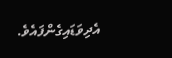އެދިވަޑައިގެންފައެވެ.